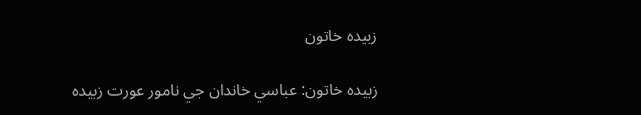زبيده خاتون

زبيده خاتون: عباسي خاندان جي نامور عورت زبيده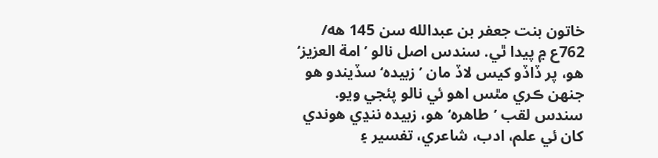خاتون بنت جعفر بن عبدالله سن 145 هه/ 762ع ۾ پيدا ٿي. سندس اصل نالو ’امة العزيز‘ هو، پر ڏاڏو کيس لاڏ مان ’زبيده‘ سڏيندو هو جنهن ڪري مٿس اهو ئي نالو پئجي ويو. سندس لقب ’طاهره‘ هو، زبيده ننڍي هوندي کان ئي علم، ادب، شاعري، تفسير ۽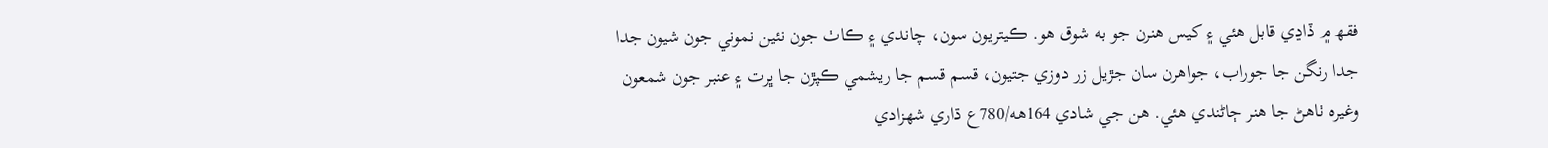فقھ ۾ ڏاڍي قابل هئي ۽ کيس هنرن جو به شوق هو. ڪيتريون سون، چاندي ۽ ڪاٺ جون نئين نموني جون شيون جدا جدا رنگن جا جوراب، جواهرن سان جڙيل زر دوزي جتيون، قسم قسم جا ريشمي ڪپڙن جا ڀرت ۽ عنبر جون شمعون وغيره ٺاهڻ جا هنر ڄاڻندي هئي. هن جي شادي 164هه/780ع ڌاري شهزادي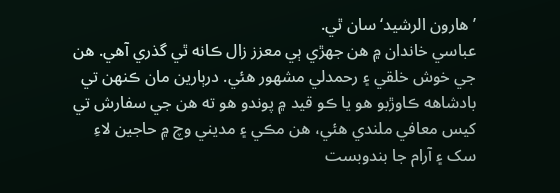’هارون الرشيد‘ سان ٿي.
عباسي خاندان ۾ هن جھڙي ٻي معزز زال ڪانه ٿي گذري آهي. هن جي خوش خلقي ۽ رحمدلي مشهور هئي. درٻارين مان ڪنهن تي بادشاهه ڪاوڙبو هو يا ڪو قيد ۾ پوندو هو ته هن جي سفارش تي کيس معافي ملندي هئي، هن مڪي ۽ مديني وچ ۾ حاجين لاءِ سک ۽ آرام جا بندوبست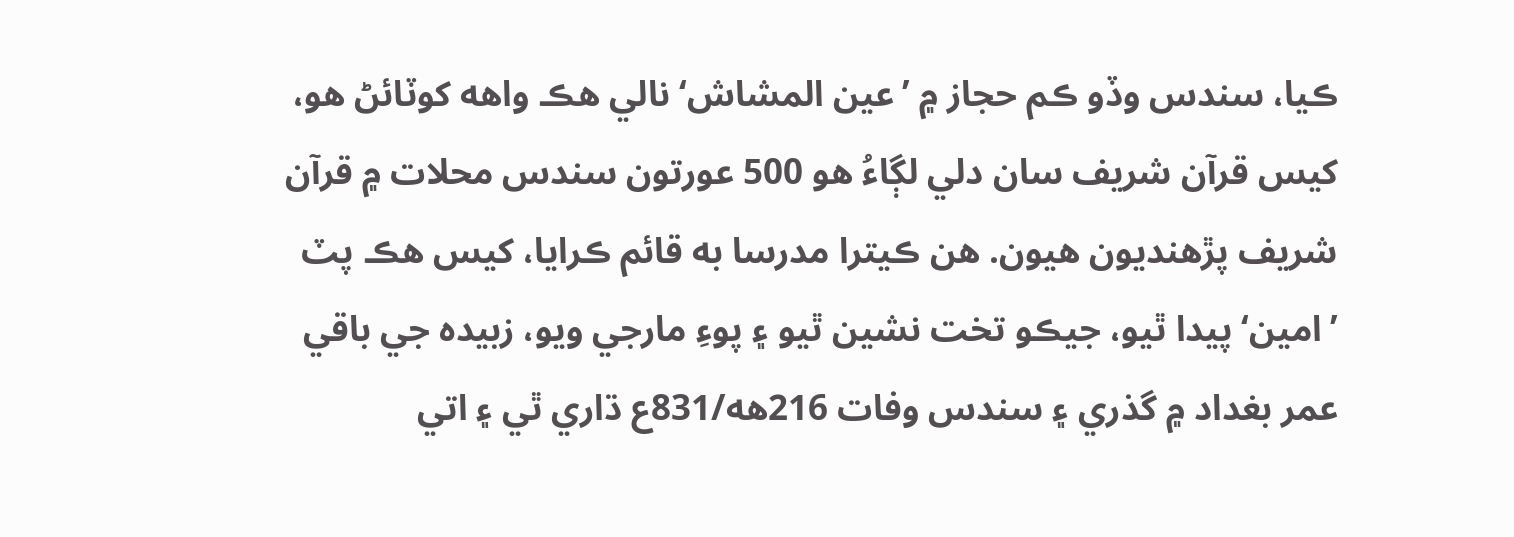ڪيا، سندس وڏو ڪم حجاز ۾ ’عين المشاش‘ نالي هڪ واهه کوٽائڻ هو، کيس قرآن شريف سان دلي لڳاءُ هو 500 عورتون سندس محلات ۾ قرآن شريف پڙهنديون هيون. هن ڪيترا مدرسا به قائم ڪرايا، کيس هڪ پٽ ’امين‘ پيدا ٿيو، جيڪو تخت نشين ٿيو ۽ پوءِ مارجي ويو، زبيده جي باقي عمر بغداد ۾ گذري ۽ سندس وفات 216هه/831ع ڌاري ٿي ۽ اتي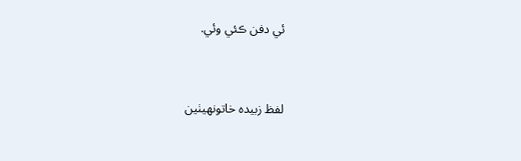ئي دفن ڪئي وئي.


لفظ زبيده خاتونھيٺين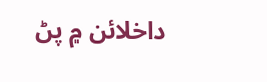داخلائن ۾ پڻ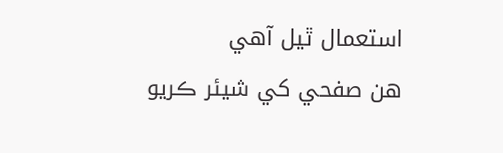استعمال ٿيل آھي
هن صفحي کي شيئر ڪريو